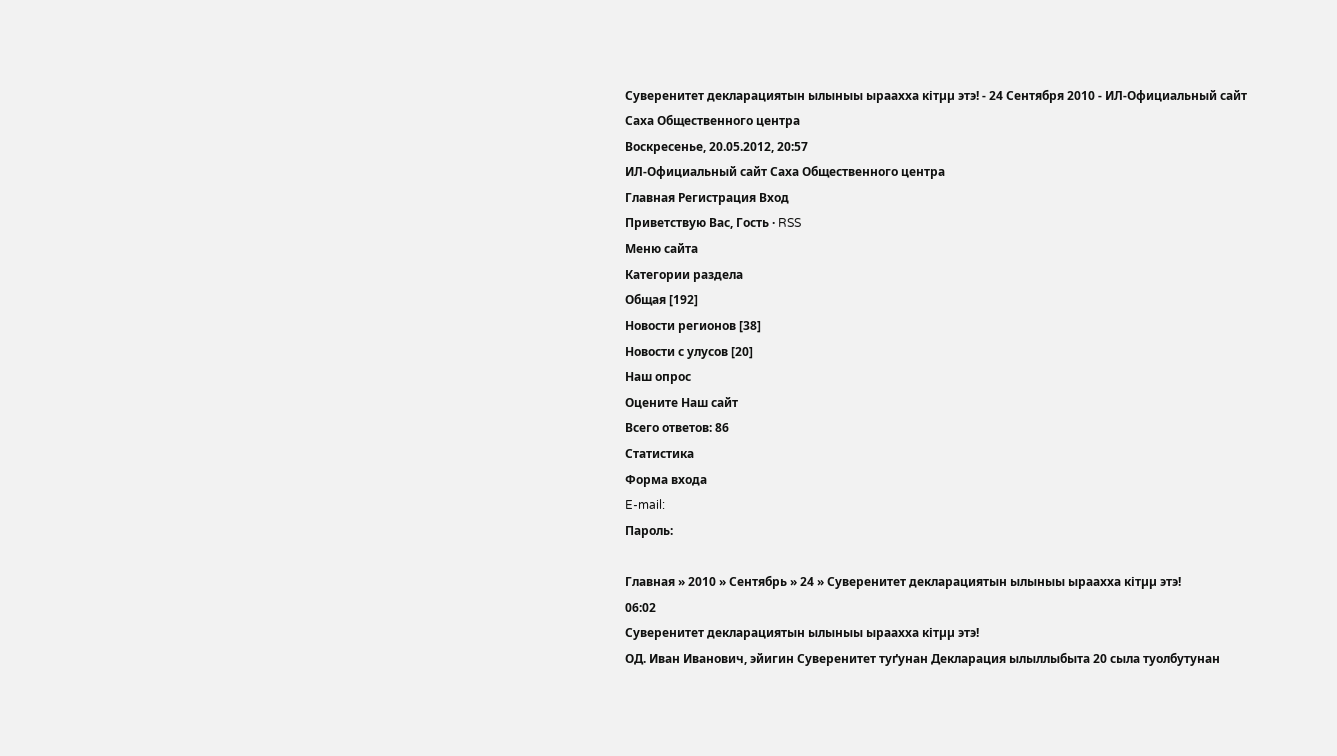Суверенитет декларациятын ылыныы ыраахха кітµµ этэ! - 24 Сентября 2010 - ИЛ-Официальный сайт Саха Общественного центра
Воскресенье, 20.05.2012, 20:57
ИЛ-Официальный сайт Саха Общественного центра
Главная Регистрация Вход
Приветствую Вас, Гость · RSS
Меню сайта
Категории раздела
Общая [192]
Новости регионов [38]
Новости с улусов [20]
Наш опрос
Оцените Наш сайт
Всего ответов: 86
Статистика
Форма входа
E-mail:
Пароль:

Главная » 2010 » Сентябрь » 24 » Суверенитет декларациятын ылыныы ыраахха кітµµ этэ!
06:02
Суверенитет декларациятын ылыныы ыраахха кітµµ этэ!
ОД. Иван Иванович, эйигин Суверенитет туґунан Декларация ылыллыбыта 20 сыла туолбутунан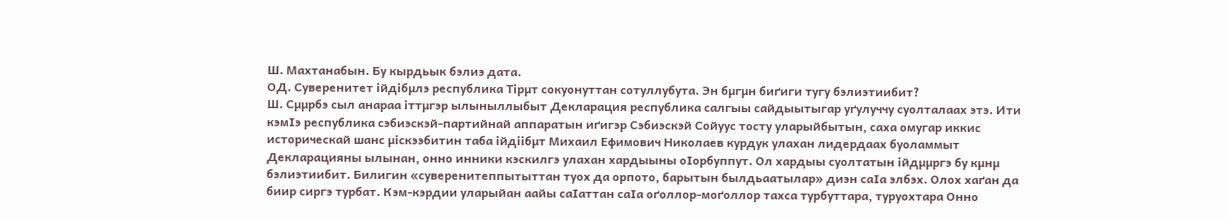Ш. Махтанабын. Бу кырдьык бэлиэ дата.
ОД. Суверенитет ійдібµлэ республика Тірµт сокуонуттан сотуллубута. Эн бµгµн биґиги тугу бэлиэтиибит?
Ш. Сµµрбэ сыл анараа іттµгэр ылыныллыбыт Декларация республика салгыы сайдыытыгар уґулуччу суолталаах этэ. Ити кэмІэ республика сэбиэскэй-партийнай аппаратын иґигэр Сэбиэскэй Сойуус тосту уларыйбытын, саха омугар иккис историческай шанс µіскээбитин таба ійдіібµт Михаил Ефимович Николаев курдук улахан лидердаах буоламмыт Декларацияны ылынан, онно инники кэскилгэ улахан хардыыны оІорбуппут. Ол хардыы суолтатын ійдµµргэ бу кµнµ бэлиэтиибит. Билигин «суверенитеппытыттан туох да орпото, барытын былдьаатылар» диэн саІа элбэх. Олох хаґан да биир сиргэ турбат. Кэм-кэрдии уларыйан аайы саІаттан саІа оґоллор-моґоллор тахса турбуттара, туруохтара Онно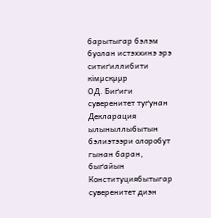барытыгар бэлэм буолан истэххинэ эрэ ситиґиллибити кімµскµµр
ОД. Биґиги суверенитет туґунан Декларация ылыныллыбытын бэлиэтээри олоробут гынан баран, быґайын Конституциябытыгар суверенитет диэн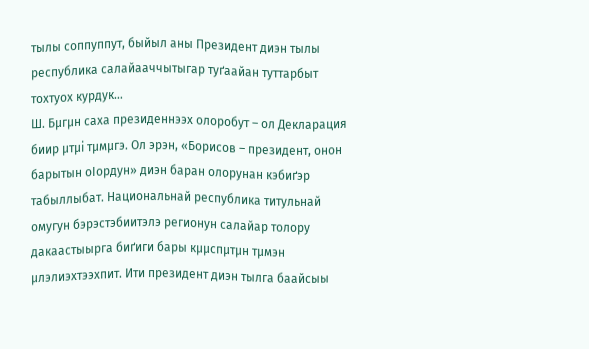тылы соппуппут, быйыл аны Президент диэн тылы республика салайааччытыгар туґаайан туттарбыт тохтуох курдук…
Ш. Бµгµн саха президеннээх олоробут – ол Декларация биир µтµі тµмµгэ. Ол эрэн, «Борисов – президент, онон барытын оІордун» диэн баран олорунан кэбиґэр табыллыбат. Национальнай республика титульнай омугун бэрэстэбиитэлэ регионун салайар толору дакаастыырга биґиги бары кµµспµтµн тµмэн µлэлиэхтээхпит. Ити президент диэн тылга баайсыы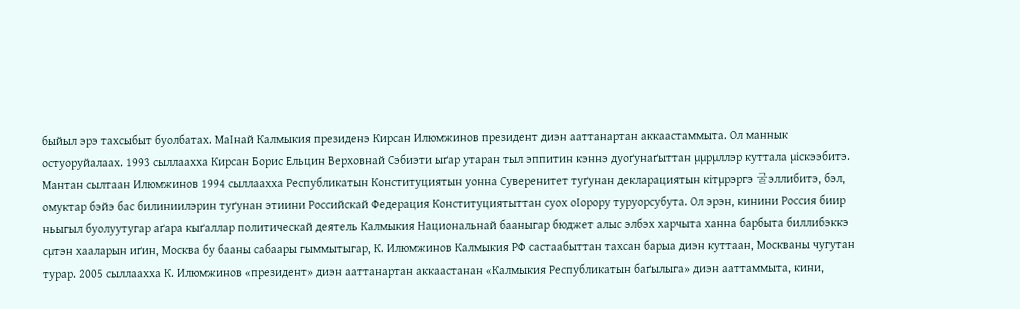быйыл эрэ тахсыбыт буолбатах. МаІнай Калмыкия президенэ Кирсан Илюмжинов президент диэн ааттанартан аккаастаммыта. Ол маннык остуоруйалаах. 1993 сыллаахха Кирсан Борис Ельцин Верховнай Сэбиэти ыґар утаран тыл эппитин кэннэ дуоґунаґыттан µµрµллэр куттала µіскээбитэ. Мантан сылтаан Илюмжинов 1994 сыллаахха Республикатын Конституциятын уонна Суверенитет туґунан декларациятын кітµрэргэ 굴эллибитэ, бэл, омуктар бэйэ бас билиниилэрин туґунан этиини Российскай Федерация Конституциятыттан суох оІорору туруорсубута. Ол эрэн, кинини Россия биир ньыгыл буолуутугар аґара кыґаллар политическай деятель Калмыкия Национальнай бааныгар бюджет алыс элбэх харчыта ханна барбыта биллибэккэ сµтэн хааларын иґин, Москва бу бааны сабаары гыммытыгар, К. Илюмжинов Калмыкия РФ састаабыттан тахсан барыа диэн куттаан, Москваны чугутан турар. 2005 сыллаахха К. Илюмжинов «президент» диэн ааттанартан аккаастанан «Калмыкия Республикатын баґылыга» диэн ааттаммыта, кини,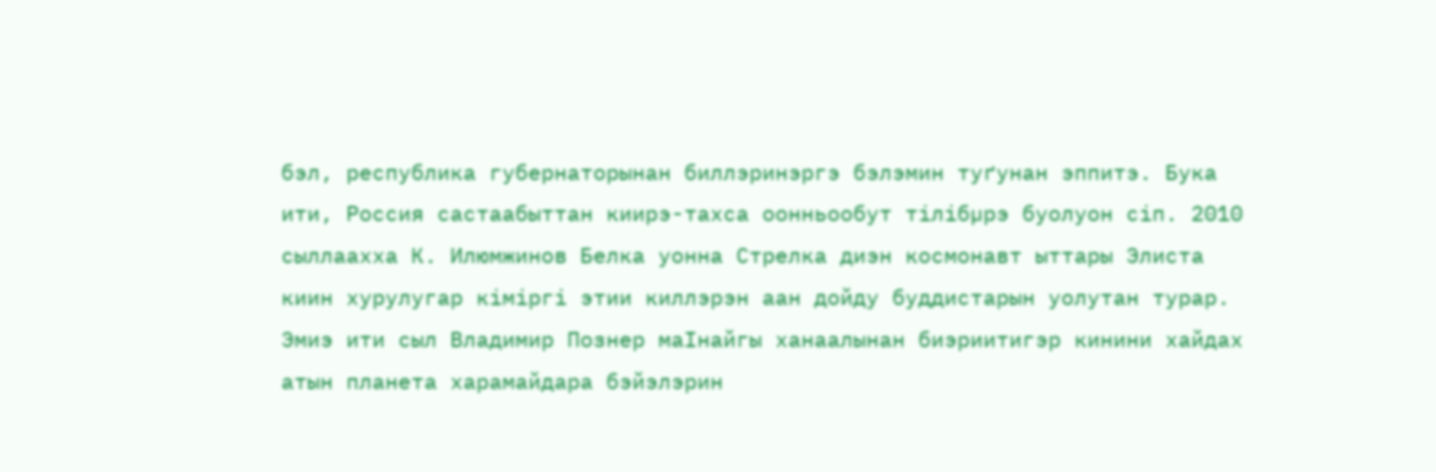бэл, республика губернаторынан биллэринэргэ бэлэмин туґунан эппитэ. Бука ити, Россия састаабыттан киирэ-тахса оонньообут тілібµрэ буолуон сіп. 2010 сыллаахха К. Илюмжинов Белка уонна Стрелка диэн космонавт ыттары Элиста киин хурулугар кіміргі этии киллэрэн аан дойду буддистарын уолутан турар. Эмиэ ити сыл Владимир Познер маІнайгы ханаалынан биэриитигэр кинини хайдах атын планета харамайдара бэйэлэрин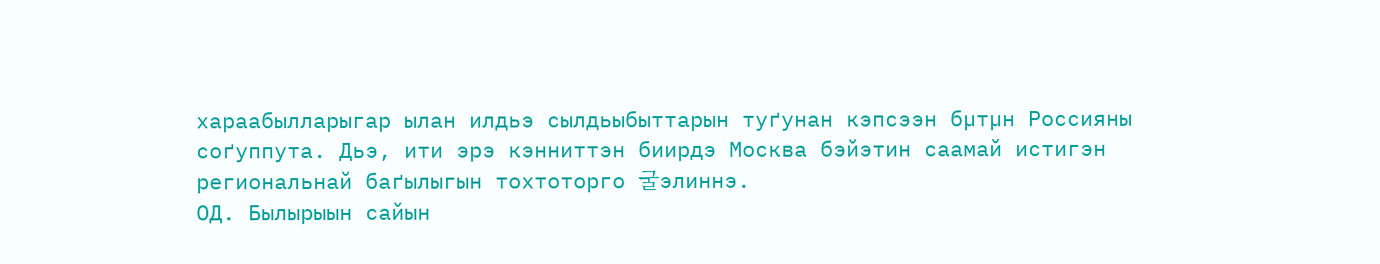хараабылларыгар ылан илдьэ сылдьыбыттарын туґунан кэпсээн бµтµн Россияны соґуппута. Дьэ, ити эрэ кэнниттэн биирдэ Москва бэйэтин саамай истигэн региональнай баґылыгын тохтоторго 굴элиннэ.
ОД. Былырыын сайын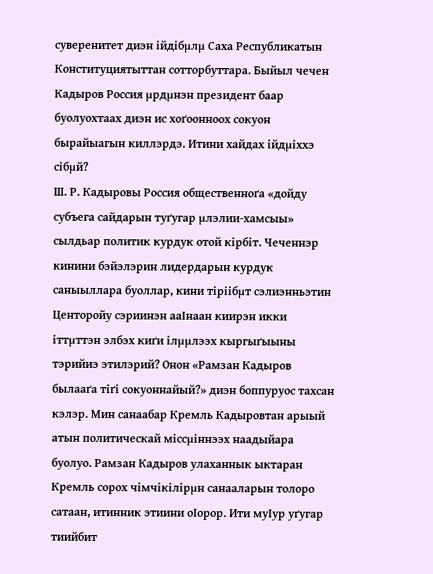суверенитет диэн ійдібµлµ Саха Республикатын Конституциятыттан сотторбуттара. Быйыл чечен Кадыров Россия µрдµнэн президент баар буолуохтаах диэн ис хоґоонноох сокуон бырайыагын киллэрдэ. Итини хайдах ійдµіххэ сібµй?
Ш. Р. Кадыровы Россия общественноґа «дойду субъега сайдарын туґугар µлэлии-хамсыы» сылдьар политик курдук отой кірбіт. Чеченнэр кинини бэйэлэрин лидердарын курдук саныыллара буоллар, кини тіріібµт сэлиэнньэтин Центоройу сэриинэн ааІнаан киирэн икки іттµттэн элбэх киґи ілµµлээх кыргыґыыны тэрийиэ этилэрий? Онон «Рамзан Кадыров былааґа тіґі сокуоннайый?» диэн боппуруос тахсан кэлэр. Мин санаабар Кремль Кадыровтан арыый атын политическай міссµіннээх наадыйара буолуо. Рамзан Кадыров улаханнык ыктаран Кремль сорох чімчікілірµн санааларын толоро сатаан, итинник этиини оІорор. Ити муІур уґугар тиийбит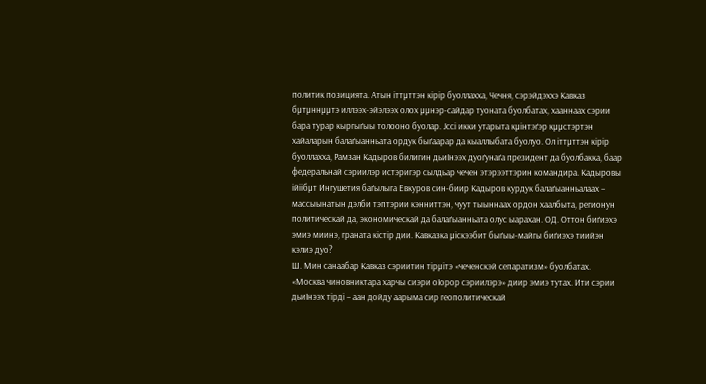политик позицията. Атын іттµттэн кірір буоллахха, Чечня, сэрэйдэххэ Кавказ бµтµннµµтэ иллээх-эйэлээх олох µµнэр-сайдар туоната буолбатах, хааннаах сэрии бара турар кыргыґыы толооно буолар. Јссі икки утарыта кµінтэґэр кµµстэртэн хайаларын балаґыанньата ордук быґаарар да кыаллыбата буолуо. Ол іттµттэн кірір буоллахха, Рамзан Кадыров билигин дьиІнээх дуоґунаґа президент да буолбакка, баар федеральнай сэриилэр истэригэр сылдьар чечен этэрээттэрин командира. Кадыровы ійіібµт Ингушетия баґылыга Евкуров син-биир Кадыров курдук балаґыанньалаах – массыынатын дэлби тэптэрии кэнниттэн, чуут тыыннаах ордон хаалбыта, регионун политическай да, экономическай да балаґыанньата олус ыарахан. ОД. Оттон биґиэхэ эмиэ миинэ, граната кістір дии. Кавказка µіскээбит быґыы-майгы биґиэхэ тиийэн кэлиэ дуо?
Ш. Мин санаабар Кавказ сэриитин тірµітэ «чеченскэй сепаратизм» буолбатах. «Москва чиновниктара харчы сиэри оІорор сэриилэрэ» диир эмиэ тутах. Ити сэрии дьиІнээх тірді – аан дойду аарыма сир геополитическай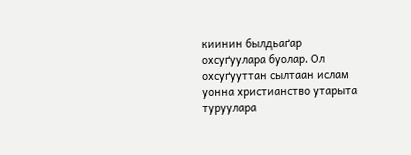киинин былдьаґар охсуґуулара буолар. Ол охсуґууттан сылтаан ислам уонна христианство утарыта туруулара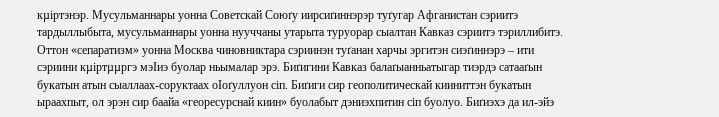кµіртэнэр. Мусульманнары уонна Советскай Союґу иирсиґиннэрэр туґугар Афганистан сэриитэ тардыллыбыта, мусульманнары уонна нууччаны утарыта туруорар сыалтан Кавказ сэриитэ тэриллибитэ. Оттон «сепаратизм» уонна Москва чиновниктара сэриинэн туґанан харчы эргитэн сиэґиннэрэ – ити сэриини кµіртµµргэ мэІиэ буолар ньымалар эрэ. Биґигини Кавказ балаґыанньатыгар тиэрдэ сатааґын букатын атын сыаллаах-соруктаах оІоґуллуон сіп. Биґиги сир геополитическай кииниттэн букатын ыраахпыт, ол эрэн сир баайа «георесурснай киин» буолабыт дэниэхпитин сіп буолуо. Биґиэхэ да ил-эйэ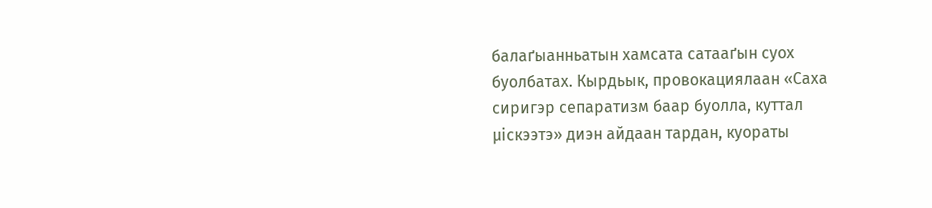балаґыанньатын хамсата сатааґын суох буолбатах. Кырдьык, провокациялаан «Саха сиригэр сепаратизм баар буолла, куттал µіскээтэ» диэн айдаан тардан, куораты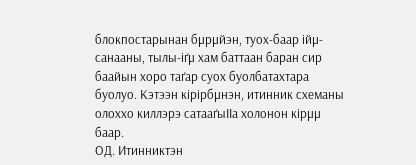блокпостарынан бµрµйэн, туох-баар ійµ-санааны, тылы-іґµ хам баттаан баран сир баайын хоро таґар суох буолбатахтара буолуо. Кэтээн кірірбµнэн, итинник схеманы олоххо киллэрэ сатааґыІІа холонон кірµµ баар.
ОД. Итинниктэн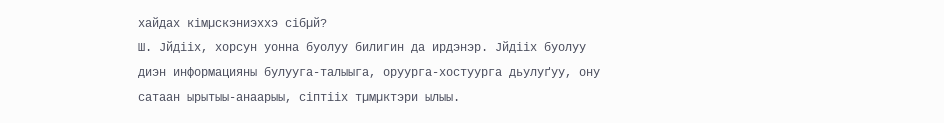хайдах кімµскэниэххэ сібµй?
Ш. Јйдііх, хорсун уонна буолуу билигин да ирдэнэр. Јйдііх буолуу диэн информацияны булууга-талыыга, оруурга-хостуурга дьулуґуу, ону сатаан ырытыы-анаарыы, сіптііх тµмµктэри ылыы.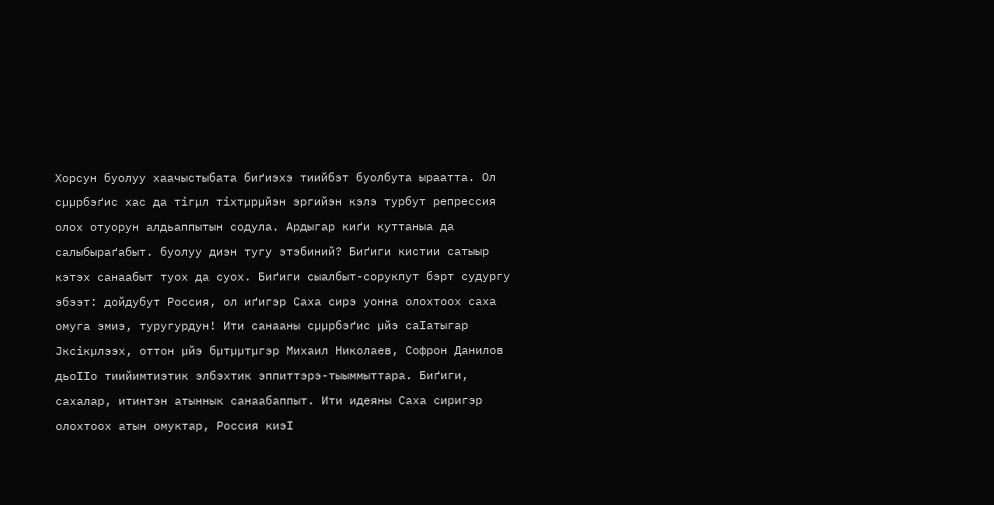Хорсун буолуу хаачыстыбата биґиэхэ тиийбэт буолбута ыраатта. Ол сµµрбэґис хас да тігµл тіхтµрµйэн эргийэн кэлэ турбут репрессия олох отуорун алдьаппытын содула. Ардыгар киґи куттаныа да салыбыраґабыт. буолуу диэн тугу этэбиний? Биґиги кистии сатыыр кэтэх санаабыт туох да суох. Биґиги сыалбыт-сорукпут бэрт судургу эбээт: дойдубут Россия, ол иґигэр Саха сирэ уонна олохтоох саха омуга эмиэ, туругурдун! Ити санааны сµµрбэґис µйэ саІатыгар Јксікµлээх, оттон µйэ бµтµµтµгэр Михаил Николаев, Софрон Данилов дьоІІо тиийимтиэтик элбэхтик эппиттэрэ-тыыммыттара. Биґиги, сахалар, итинтэн атыннык санаабаппыт. Ити идеяны Саха сиригэр олохтоох атын омуктар, Россия киэІ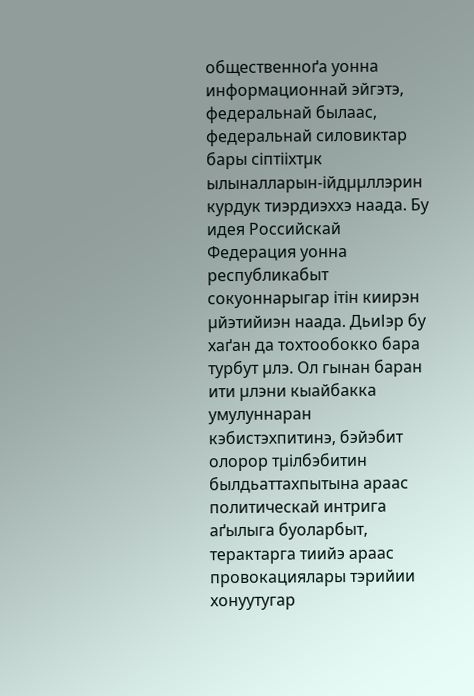общественноґа уонна информационнай эйгэтэ, федеральнай былаас, федеральнай силовиктар бары сіптііхтµк ылыналларын-ійдµµллэрин курдук тиэрдиэххэ наада. Бу идея Российскай Федерация уонна республикабыт сокуоннарыгар ітін киирэн µйэтийиэн наада. ДьиІэр бу хаґан да тохтообокко бара турбут µлэ. Ол гынан баран ити µлэни кыайбакка умулуннаран кэбистэхпитинэ, бэйэбит олорор тµілбэбитин былдьаттахпытына араас политическай интрига аґылыга буоларбыт, терактарга тиийэ араас провокациялары тэрийии хонуутугар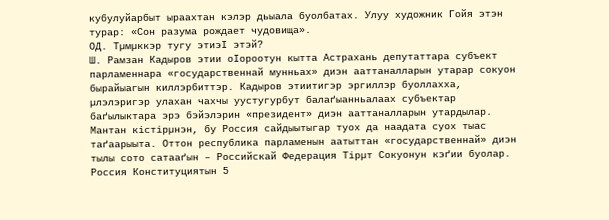кубулуйарбыт ыраахтан кэлэр дьыала буолбатах. Улуу художник Гойя этэн турар: «Сон разума рождает чудовища».
ОД. Тµмµккэр тугу этиэІ этэй?
Ш. Рамзан Кадыров этии оІороотун кытта Астрахань депутаттара субъект парламеннара «государственнай мунньах» диэн ааттаналларын утарар сокуон бырайыагын киллэрбиттэр. Кадыров этиитигэр эргиллэр буоллахха, µлэлэригэр улахан чахчы уустугурбут балаґыанньалаах субъектар баґылыктара эрэ бэйэлэрин «президент» диэн ааттаналларын утардылар. Мантан кістірµнэн, бу Россия сайдыытыгар туох да наадата суох тыас таґаарыыта. Оттон республика парламенын аатыттан «государственнай» диэн тылы сото сатааґын – Российскай Федерация Тірµт Сокуонун кэґии буолар. Россия Конституциятын 5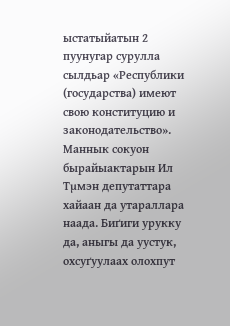ыстатыйатын 2 пуунугар сурулла сылдьар «Республики (государства) имеют свою конституцию и законодательство». Маннык сокуон бырайыактарын Ил Тµмэн депутаттара хайаан да утараллара наада. Биґиги урукку да, аныгы да уустук, охсуґуулаах олохпут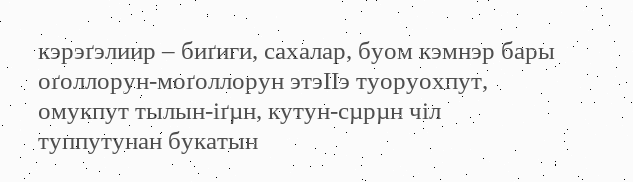кэрэґэлиир – биґиги, сахалар, буом кэмнэр бары оґоллорун-моґоллорун этэІІэ туоруохпут, омукпут тылын-іґµн, кутун-сµрµн чіл туппутунан букатын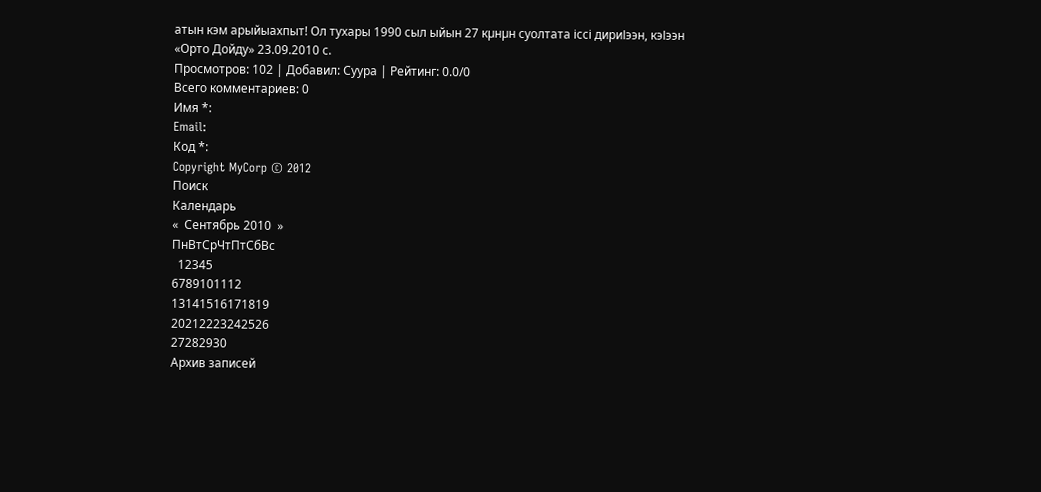атын кэм арыйыахпыт! Ол тухары 1990 сыл ыйын 27 кµнµн суолтата іссі дириІээн, кэІээн
«Орто Дойду» 23.09.2010 с.
Просмотров: 102 | Добавил: Суура | Рейтинг: 0.0/0
Всего комментариев: 0
Имя *:
Email:
Код *:
Copyright MyCorp © 2012
Поиск
Календарь
«  Сентябрь 2010  »
ПнВтСрЧтПтСбВс
  12345
6789101112
13141516171819
20212223242526
27282930
Архив записей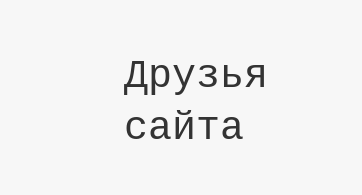Друзья сайта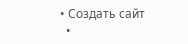• Создать сайт
  •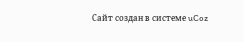Сайт создан в системе uCoz